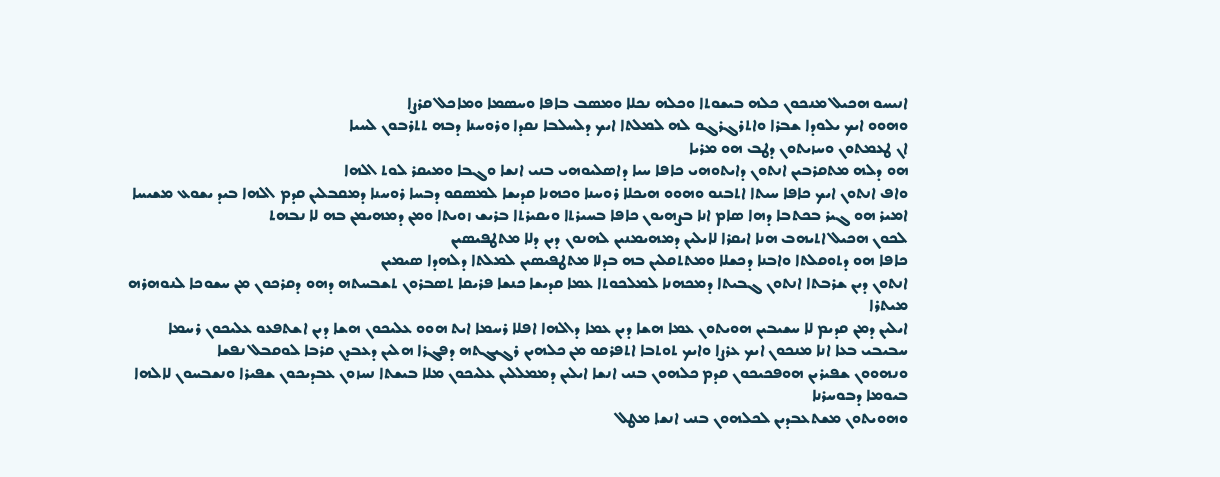ܐܢܝܚܘ ܗܟܝܠ ܡܢܟܘܢ ܟܠܗ ܒܝܫܘܬܐ ܘܟܠܗ ܢܟܠܐ ܘܡܤܒ ܒܐܦܐ ܘܚܤܡܐ ܘܡܐܟܠ ܩܪܨܐ
ܘܗܘܘ ܐܝܟ ܝܠܘܕܐ ܫܒܪܐ ܘܐܬܪܓܪܓܘ ܠܗ ܠܡܠܬܐ ܐܝܟ ܕܠܚܠܒܐ ܢܩܕܐ ܘܪܘܚܢܐ ܕܒܗ ܬܬܪܒܘܢ ܠܚܝܐ
ܐܢ ܛܥܡܬܘܢ ܘܚܙܝܬܘܢ ܕܛܒ ܗܘ ܡܪܝܐ
ܗܘ ܕܠܗ ܡܬܩܪܒܝܢ ܐܢܬܘܢ ܕܐܝܬܘܗܝ ܟܐܦܐ ܚܝܐ ܕܐܤܠܝܘܗܝ ܒܢܝ ܐܢܫܐ ܘܓܒܐ ܘܡܝܩܪ ܠܘܬ ܐܠܗܐ
ܘܐܦ ܐܢܬܘܢ ܐܝܟ ܟܐܦܐ ܚܝܬܐ ܐܬܒܢܘ ܘܗܘܘ ܗܝܟܠܐ ܪܘܚܢܐ ܘܟܗܢܐ ܩܕܝܫܐ ܠܡܤܩܘ ܕܒܚܐ ܪܘܚܢܐ ܕܡܩܒܠܝܢ ܩܕܡ ܐܠܗܐ ܒܝܕ ܝܫܘܥ ܡܫܝܚܐ
ܐܡܝܪ ܗܘ ܓܝܪ ܒܟܬܒܐ ܕܗܐ ܤܐܡ ܐܢܐ ܒܨܗܝܘܢ ܟܐܦܐ ܒܚܝܪܬܐ ܘܝܩܝܪܬܐ ܒܪܝܫ ܙܘܝܬܐ ܘܡܢ ܕܡܗܝܡܢ ܒܗ ܠܐ ܢܒܗܬ
ܠܟܘܢ ܗܟܝܠ ܐܬܝܗܒ ܗܢܐ ܐܝܩܪܐ ܠܐܝܠܝܢ ܕܡܗܝܡܢܝܢ ܠܗܢܘܢ ܕܝܢ ܕܠܐ ܡܬܛܦܝܤܝܢ
ܟܐܦܐ ܗܘ ܕܬܘܩܠܬܐ ܘܐܒܢܐ ܕܟܫܠܐ ܘܡܬܬܩܠܝܢ ܒܗ ܒܕܠܐ ܡܬܛܦܝܤܝܢ ܠܡܠܬܐ ܕܠܗܕܐ ܤܝܡܝܢ
ܐܢܬܘܢ ܕܝܢ ܫܪܒܬܐ ܐܢܬܘܢ ܓܒܝܬܐ ܕܡܟܗܢܐ ܠܡܠܟܘܬܐ ܥܡܐ ܩܕܝܫܐ ܟܢܫܐ ܦܪܝܩܐ ܬܤܒܪܘܢ ܬܫܒܚܬܗ ܕܗܘ ܕܩܪܟܘܢ ܡܢ ܚܫܘܟܐ ܠܢܘܗܪܗ ܡܝܬܪܐ
ܐܝܠܝܢ ܕܡܢ ܩܕܝܡ ܠܐ ܚܫܝܒܝܢ ܗܘܝܬܘܢ ܥܡܐ ܗܫܐ ܕܝܢ ܥܡܐ ܕܐܠܗܐ ܐܦܠܐ ܪܚܡܐ ܐܝܬ ܗܘܘ ܥܠܝܟܘܢ ܗܫܐ ܕܝܢ ܐܫܬܦܥܘ ܥܠܝܟܘܢ ܪܚܡܐ
ܚܒܝܒܝ ܒܥܐ ܐܢܐ ܡܢܟܘܢ ܐܝܟ ܥܪܨܐ ܘܐܝܟ ܬܘܬܒܐ ܐܬܦܪܩܘ ܡܢ ܟܠܗܝܢ ܪܓܝܓܬܗ ܕܦܓܪܐ ܗܠܝܢ ܕܥܒܕܢ ܩܪܒܐ ܠܘܩܒܠ ܢܦܫܐ
ܘܢܗܘܘܢ ܫܦܝܪܝܢ ܗܘܦܟܝܟܘܢ ܩܕܡ ܟܠܗܘܢ ܒܢܝ ܐܢܫܐ ܐܝܠܝܢ ܕܡܡܠܠܝܢ ܥܠܝܟܘܢ ܡܠܐ ܒܝܫܬܐ ܢܚܙܘܢ ܥܒܕܝܟܘܢ ܫܦܝܪܐ ܘܢܫܒܚܘܢ ܠܐܠܗܐ ܒܝܘܡܐ ܕܒܘܚܪܢܐ
ܘܗܘܝܬܘܢ ܡܫܬܥܒܕܝܢ ܠܟܠܗܘܢ ܒܢܝ ܐܢܫܐ ܡܛܠ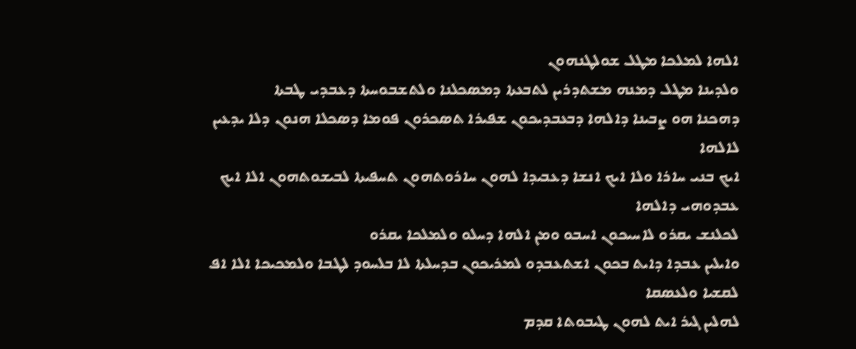ܐܠܗܐ ܠܡܠܟܐ ܡܛܠ ܫܘܠܛܢܗܘܢ
ܘܠܕܝܢܐ ܡܛܠ ܕܡܢܗ ܡܫܬܕܪܝܢ ܠܬܒܥܬܐ ܕܡܤܟܠܢܐ ܘܠܬܫܒܘܚܬܐ ܕܥܒܕܝ ܛܒܬܐ
ܕܗܟܢܐ ܗܘ ܨܒܝܢܐ ܕܐܠܗܐ ܕܒܥܒܕܝܟܘܢ ܫܦܝܪܐ ܬܤܟܪܘܢ ܦܘܡܐ ܕܤܟܠܐ ܗܢܘܢ ܕܠܐ ܝܕܥܝܢ ܠܐܠܗܐ
ܐܝܟ ܒܢܝ ܚܐܪܐ ܘܠܐ ܐܝܟ ܐܢܫܐ ܕܥܒܝܕܐ ܠܗܘܢ ܚܐܪܘܬܗܘܢ ܬܚܦܝܬܐ ܠܒܝܫܘܬܗܘܢ ܐܠܐ ܐܝܟ ܥܒܕܘܗܝ ܕܐܠܗܐ
ܠܟܠܢܫ ܝܩܪܘ ܠܐܚܝܟܘܢ ܐܚܒܘ ܘܡܢ ܐܠܗܐ ܕܚܠܘ ܘܠܡܠܟܐ ܝܩܪܘ
ܘܐܝܠܝܢ ܥܒܕܐ ܕܐܝܬ ܒܟܘܢ ܐܫܬܥܒܕܘ ܠܡܪܝܟܘܢ ܒܕܚܠܬܐ ܠܐ ܒܠܚܘܕ ܠܛܒܐ ܘܠܡܟܝܟܐ ܐܠܐ ܐܦ ܠܩܫܝܐ ܘܠܥܤܩܐ
ܠܗܠܝܢ ܓܝܪ ܐܝܬ ܠܗܘܢ ܛܝܒܘܬܐ ܩܕܡ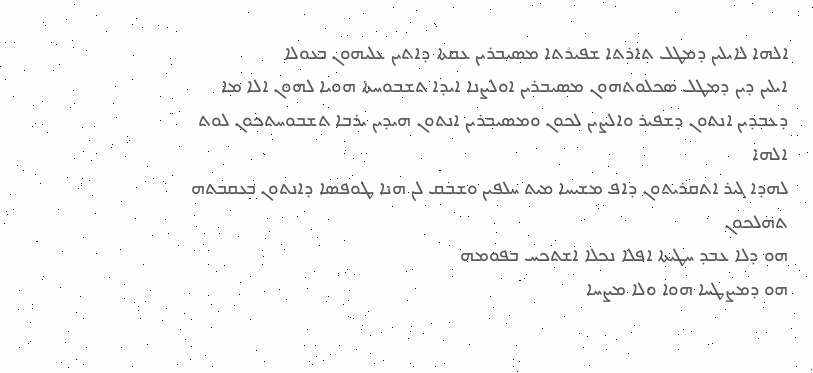ܐܠܗܐ ܠܐܝܠܝܢ ܕܡܛܠ ܬܐܪܬܐ ܫܦܝܪܬܐ ܡܤܝܒܪܝܢ ܥܩܬܐ ܕܐܬܝܢ ܥܠܝܗܘܢ ܒܥܘܠܐ
ܐܝܠܝܢ ܕܝܢ ܕܡܛܠ ܤܟܠܘܬܗܘܢ ܡܤܝܒܪܝܢ ܐܘܠܨܢܐ ܐܝܕܐ ܬܫܒܘܚܬܐ ܗܘܝܐ ܠܗܘܢ ܐܠܐ ܡܐ ܕܥܒܕܝܢ ܐܢܬܘܢ ܕܫܦܝܪ ܘܐܠܨܝܢ ܠܟܘܢ ܘܡܤܝܒܪܝܢ ܐܢܬܘܢ ܗܝܕܝܢ ܝܪܒܐ ܬܫܒܘܚܬܟܘܢ ܠܘܬ ܐܠܗܐ
ܠܗܕܐ ܓܝܪ ܐܬܩܪܝܬܘܢ ܕܐܦ ܡܫܝܚܐ ܡܝܬ ܚܠܦܝܢ ܘܫܒܩ ܠܢ ܗܢܐ ܛܘܦܤܐ ܕܐܢܬܘܢ ܒܥܩܒܬܗ ܬܗܠܟܘܢ
ܗܘ ܕܠܐ ܥܒܕ ܚܛܝܬܐ ܐܦܠܐ ܢܟܠܐ ܐܫܬܟܚ ܒܦܘܡܗ
ܗܘ ܕܡܨܛܚܐ ܗܘܐ ܘܠܐ ܡܨܚܐ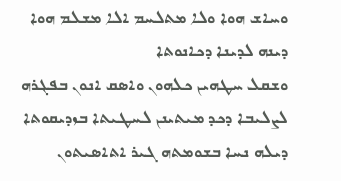ܘܚܐܫ ܗܘܐ ܘܠܐ ܡܬܠܚܡ ܐܠܐ ܡܫܠܡ ܗܘܐ ܕܝܢܗ ܠܕܝܢܐ ܕܟܐܢܘܬܐ
ܘܫܩܠ ܚܛܗܝܢ ܟܠܗܘܢ ܘܐܤܩ ܐܢܘܢ ܒܦܓܪܗ ܠܨܠܝܒܐ ܕܟܕ ܡܝܬܝܢܢ ܠܚܛܝܬܐ ܒܙܕܝܩܘܬܐ ܕܝܠܗ ܢܚܐ ܒܫܘܡܬܗ ܓܝܪ ܐܬܐܤܝܬܘܢ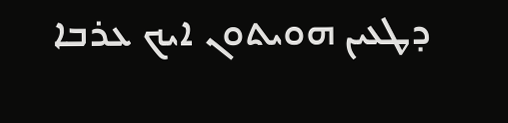ܕܛܥܝܢ ܗܘܝܬܘܢ ܐܝܟ ܥܪܒܐ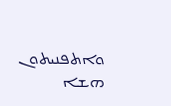ܘܐܬܦܢܝܬܘܢ ܗܫܐ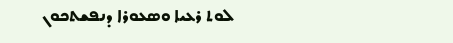ܠܘܬ ܪܥܝܐ ܘܤܥܘܪܐ ܕܢܦܫܬܟܘܢ